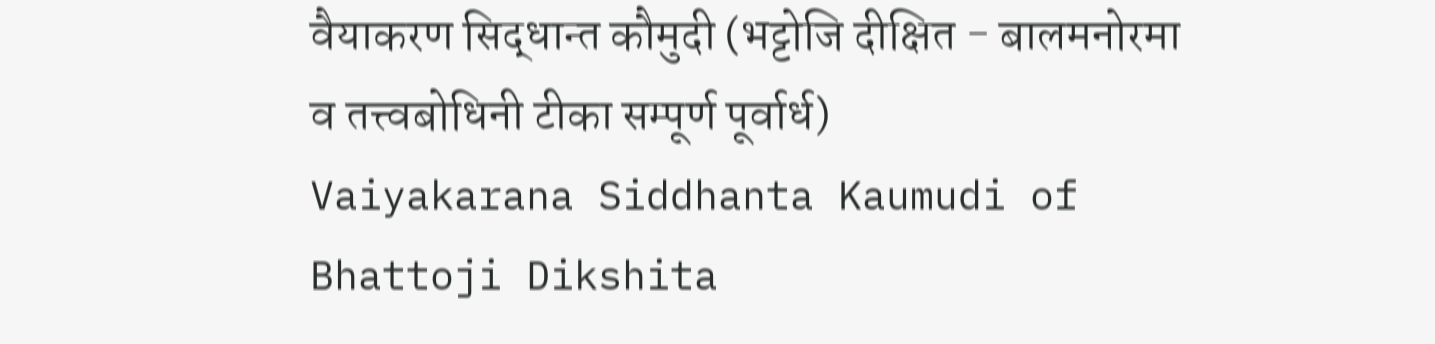वैयाकरण सिद्धान्त कौमुदी (भट्टोजि दीक्षित - बालमनोरमा व तत्त्वबोधिनी टीका सम्पूर्ण पूर्वार्ध)
Vaiyakarana Siddhanta Kaumudi of Bhattoji Dikshita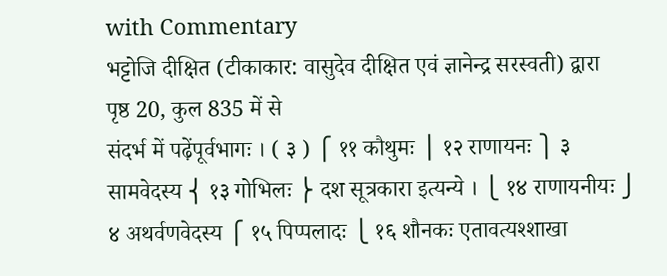with Commentary
भट्टोजि दीक्षित (टीकाकार: वासुदेव दीक्षित एवं ज्ञानेन्द्र सरस्वती) द्वारा
पृष्ठ 20, कुल 835 में से
संदर्भ में पढ़ेंपूर्वभागः । ( ३ ) ⎧ ११ कौथुमः ⎪ १२ राणायनः ⎫ ३ सामवेदस्य ⎨ १३ गोभिलः ⎬ दश सूत्रकारा इत्यन्ये । ⎩ १४ राणायनीयः ⎭ ४ अथर्वणवेदस्य ⎧ १५ पिप्पलादः ⎩ १६ शौनकः एतावत्यश्शाखा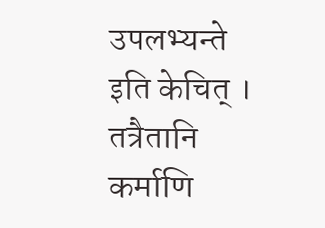उपलभ्यन्ते इति केचित् । तत्रैतानि कर्माणि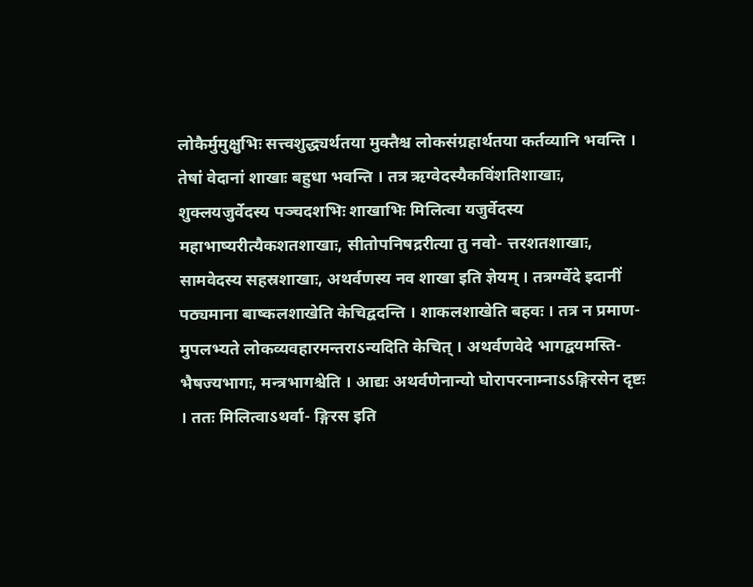लोकैर्मुमुक्षुभिः सत्त्वशुद्ध्यर्थतया मुक्तैश्च लोकसंग्रहार्थतया कर्तव्यानि भवन्ति । तेषां वेदानां शाखाः बहुधा भवन्ति । तत्र ऋग्वेदस्यैकविंशतिशाखाः, शुक्लयजुर्वेदस्य पञ्चदशभिः शाखाभिः मिलित्वा यजुर्वेदस्य महाभाष्यरीत्यैकशतशाखाः, सीतोपनिषद्ररीत्या तु नवो- त्तरशतशाखाः, सामवेदस्य सहस्रशाखाः, अथर्वणस्य नव शाखा इति ज्ञेयम् । तत्रर्ग्ग्वेदे इदानीं पठ्यमाना बाष्कलशाखेति केचिद्वदन्ति । शाकलशाखेति बहवः । तत्र न प्रमाण- मुपलभ्यते लोकव्यवहारमन्तराऽन्यदिति केचित् । अथर्वणवेदे भागद्वयमस्ति-भैषज्यभागः, मन्त्रभागश्चेति । आद्यः अथर्वणेनान्यो घोरापरनाम्नाऽऽङ्गिरसेन दृष्टः । ततः मिलित्वाऽथर्वा- ङ्गिरस इति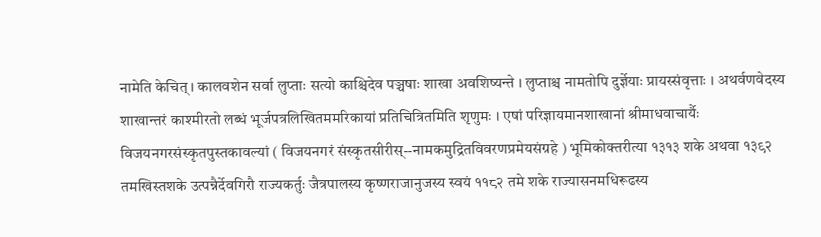नामेति केचित् । कालवशेन सर्वा लुप्ताः सत्यो काश्चिदेव पञ्चषाः शाखा अवशिष्यन्ते । लुप्ताश्च नामतोपि दुर्ज्ञेयाः प्रायस्संवृत्ताः । अथर्वणवेदस्य शाखान्तरं काश्मीरतो लब्धं भूर्जपत्रलिखितममरिकायां प्रतिचित्रितमिति शृणुमः । एषां परिज्ञायमानशाखानां श्रीमाधवाचार्यैः विजयनगरसंस्कृतपुस्तकावल्यां ( विजयनगरं संस्कृतसीरीस्--नामकमुद्रितविवरणप्रमेयसंग्रहे ) भूमिकोक्तरीत्या १३१३ शके अथवा १३९२ तमखिस्तशके उत्पन्नैर्देवगिरौ राज्यकर्तुः जैत्रपालस्य कृष्णराजानुजस्य स्वयं ११८२ तमे शके राज्यासनमधिरूढस्य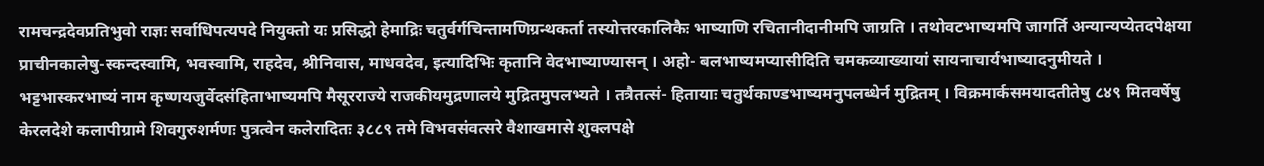रामचन्द्रदेवप्रतिभुवो राज्ञः सर्वाधिपत्यपदे नियुक्तो यः प्रसिद्धो हेमाद्रिः चतुर्वर्गचिन्तामणिग्रन्थकर्ता तस्योत्तरकालिकैः भाष्याणि रचितानीदानीमपि जाग्रति । तथोवटभाष्यमपि जागर्ति अन्यान्यप्येतदपेक्षया प्राचीनकालेषु-स्कन्दस्वामि, भवस्वामि, राहदेव, श्रीनिवास, माधवदेव, इत्यादिभिः कृतानि वेदभाष्याण्यासन् । अहो- बलभाष्यमप्यासीदिति चमकव्याख्यायां सायनाचार्यभाष्यादनुमीयते । भट्टभास्करभाष्यं नाम कृष्णयजुर्वेदसंहिताभाष्यमपि मैसूरराज्ये राजकीयमुद्रणालये मुद्रितमुपलभ्यते । तत्रैतत्सं- हितायाः चतुर्थकाण्डभाष्यमनुपलब्धेर्न मुद्रितम् । विक्रमार्कसमयादतीतेषु ८४९ मितवर्षेषु केरलदेशे कलापीग्रामे शिवगुरुशर्मणः पुत्रत्वेन कलेरादितः ३८८९ तमे विभवसंवत्सरे वैशाखमासे शुक्लपक्षे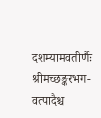दशम्यामवतीर्णैः श्रीमच्छङ्करभग- वत्पादैश्च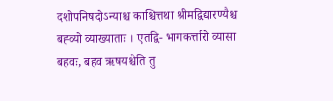दशोपनिषदोऽन्याश्च काश्चित्तथा श्रीमद्विद्यारण्यैश्च बह्व्यो व्याख्याताः । एतद्वि- भागकर्त्तारो व्यासा बहवः, बहव ऋषयश्चेति तु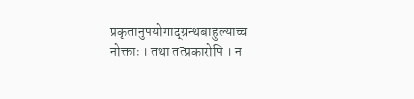प्रकृतानुपयोगाद्ग्रन्थबाहुल्याच्च नोक्ताः । तथा तत्प्रकारोपि । न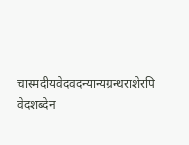चास्मदीयवेदवदन्यान्यग्रन्थराशेरपि वेदशब्देन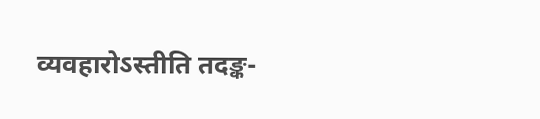व्यवहारोऽस्तीति तदङ्क-